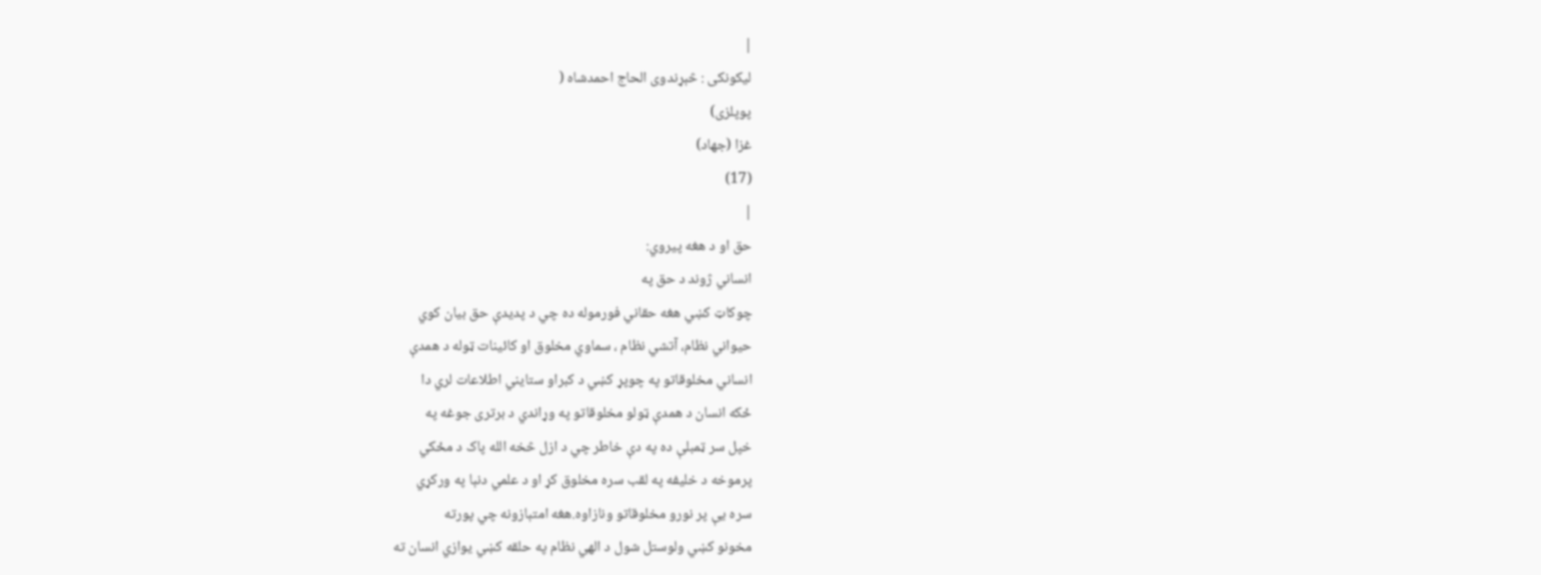|
ليکونکى : څېړندوى الحاج احمدشاه (
پوپلزى)
غزا (جهاد)
(17)
|
حق او د هغه پيروي:
انساني ژوند د حق په
چوکاټ کښي هغه حقاني فورموله ده چي د پديدې حق بيان کوي
حيواني نظام، آتشي نظام ، سماوي مخلوق او کائينات ټوله د همدې
انساني مخلوقاتو په چوپړ کښي د کبراو ستايني اطلاعات لري دا
ځکه انسان د همدې ټولو مخلوقاتو په وړاندي د برترى جوغه په
خپل سر ټمبلې ده په دې خاطر چي د ازل څخه الله پاک د مځکي
پرموخه د خليفه په لقب سره مخلوق کړ او د علمي دنېا په ورکړي
سره يې پر نورو مخلوقاتو ونازاوه.هغه امتېازونه چي پورته
مخونو کښي ولوستل شول د الهي نظام په حلقه کښي يوازي انسان ته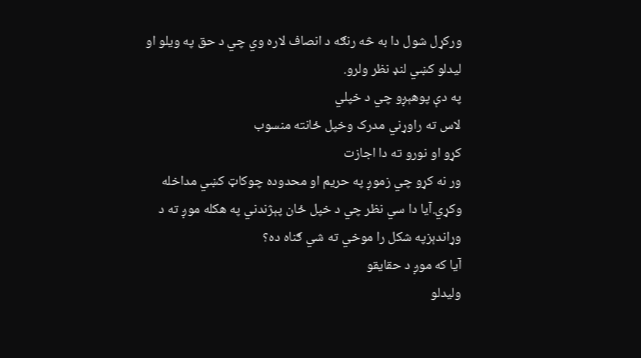ورکړل شول دا به څه رنګه د انصاف لاره وي چي د حق په ويلو او
ليدلو کښي لنډ نظر ولرو.
په دې پوهېږو چي د خپلي
لاس ته راوړني مدرک وخپل ځانته منسوب
کړو او نورو ته دا اجازت
ور نه کړو چي زموږ په حريم او محدوده چوکاټ کښي مداخله
وکړي.آيا دا سي نظر چي د خپل ځان پېژندني په هکله موږ ته د
وړاندېزپه شکل را موخي ته شي ګناه ده؟
آيا که موږ د حقايقو
وليدلو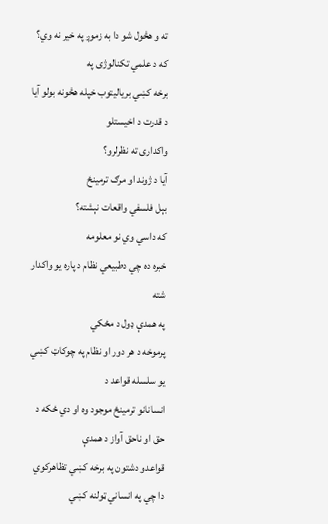ته و هڅول شو دا به زموږ په خير نه وي؟
که د علمي تکنالوژى په
برخه کښي برياليتوب خپله هڅونه بولو آيا د قدرت د اخيستلو
واکدارى ته نظرلرو؟
آيا د ژوند او مرګ ترمينځ
بېل فلسفي واقعات نېشته؟
که داسي وي نو معلومه
خبره ده چي دطبيعي نظام د پاره يو واکدار شته
په همدې ډول د مځکي
پرموخه د هر دور او نظام په چوکاټ کښي يو سلسله قواعد د
انسانانو ترمينځ موجود وه او دي ځکه د حق او ناحق آواز د همدې
قواعدو دشتون په برخه کښي تظاهرکوي دا چي په انساني ټولنه کښي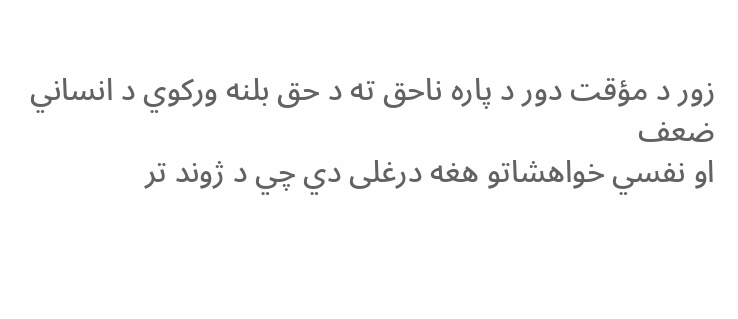زور د مؤقت دور د پاره ناحق ته د حق بلنه ورکوي د انساني ضعف
او نفسي خواهشاتو هغه درغلى دي چي د ژوند تر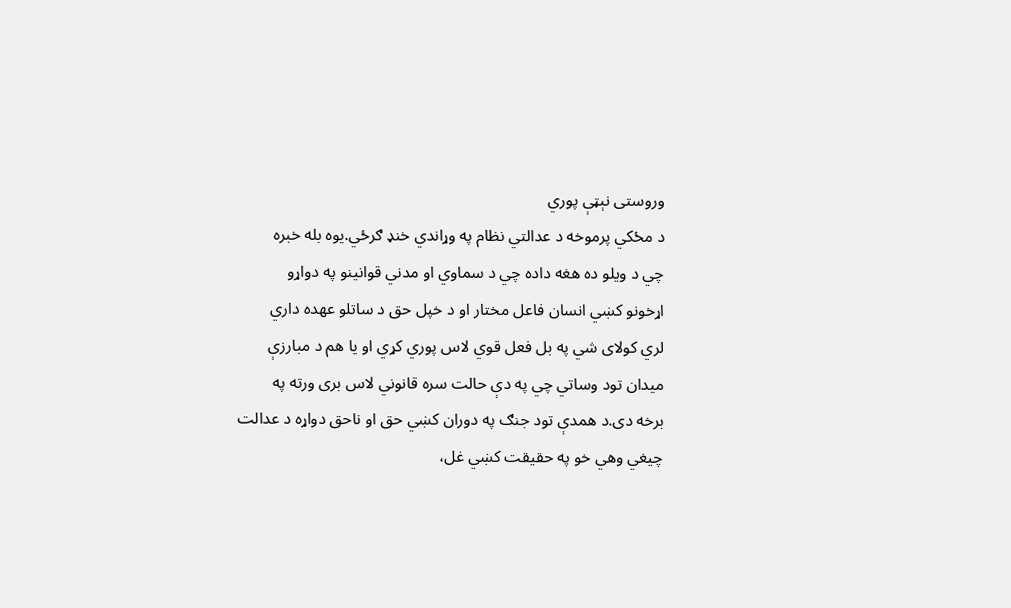وروستى نېټې پوري
د مځکي پرموخه د عدالتي نظام په وړاندي خنډ ګرځي.يوه بله خبره
چي د ويلو ده هغه داده چي د سماوي او مدني قوانينو په دواړو
اړخونو کښي انسان فاعل مختار او د خپل حق د ساتلو عهده داري
لري کولاى شي په بل فعل قوي لاس پوري کړي او يا هم د مبارزې
ميدان تود وساتي چي په دې حالت سره قانوني لاس برى ورته په
برخه دى.د همدې تود جنګ په دوران کښي حق او ناحق دواړه د عدالت
چيغي وهي خو په حقيقت کښي غل،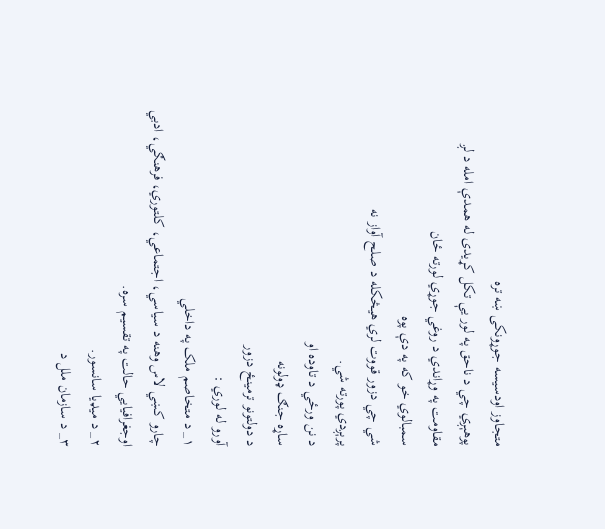متجاوز اودسيسه جوړونکى ښه تره
پوهېږي چي د ناحق په لور يې تکل کړيدى له همدې امله د لږ
مقاومت په وړاندي د روغي جوړي لورته ځان
سمبالوي خو که په دې پوه
شي چي دزور قووت لري هيڅکله د صلح آواز نه
پرېږدي پورته شي.
د نن ورځي د تاوده او
ساړه جنګ ډولونه
د دولتونو ترمينځ دزور
آورو له لوري :
١_ د متخاصم ملک په داخلي
چارو کښي لاس وهنه د سياسي، اجتماعي، کلتوري، فرهنګي، ادبي
اوجغرافيايي حالت په تقسيم سره.
٢_ د ميډيا سانسور.
٣_ د سازمان ملل د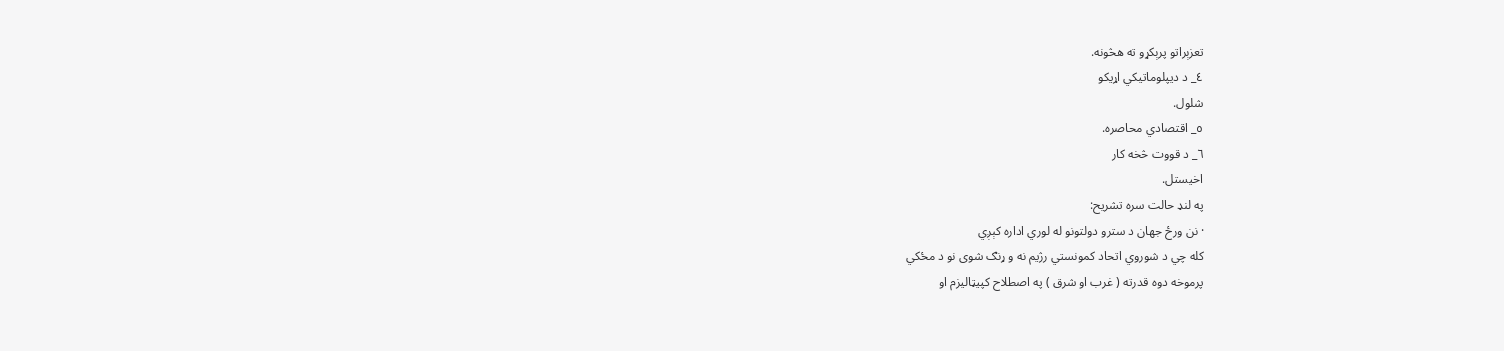تعزېراتو پرېکړو ته هڅونه.
٤_ د ديپلوماتيکي اړيکو
شلول.
٥_ اقتصادي محاصره.
٦_ د قووت څخه کار
اخيستل.
په لنډ حالت سره تشريح:
· نن ورځ جهان د سترو دولتونو له لوري اداره کېږي
کله چي د شوروي اتحاد کمونستي رژيم نه و ړنګ شوى نو د مځکي
پرموخه دوه قدرته ( غرب او شرق ) په اصطلاح کپيټاليزم او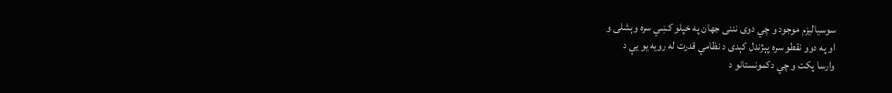سوسياليزم موجود و چي دوى نننى جهان په خپلو کښي سره وېشلى و
او په دوو نقطو سره پېژندل کېدى د نظامي قدرت له رويه يو يې د
وارسا پکت و چي دکمونستانو د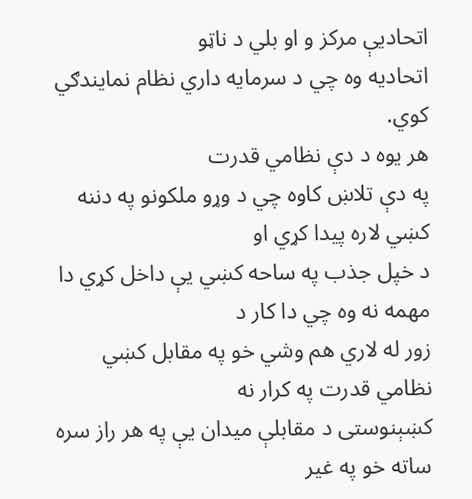اتحاديې مرکز و او بلي د ناټو
اتحاديه وه چي د سرمايه داري نظام نمايندګي کوي.
هر يوه د دې نظامي قدرت
په دې تلاښ کاوه چي د وړو ملکونو په دننه کښي لاره پيدا کړي او
د خپل جذب په ساحه کښي يې داخل کړي دا مهمه نه وه چي دا کار د
زور له لاري هم وشي خو په مقابل کښي نظامي قدرت په کرار نه
کښېنوستى د مقابلې ميدان يې په هر راز سره ساته خو په غير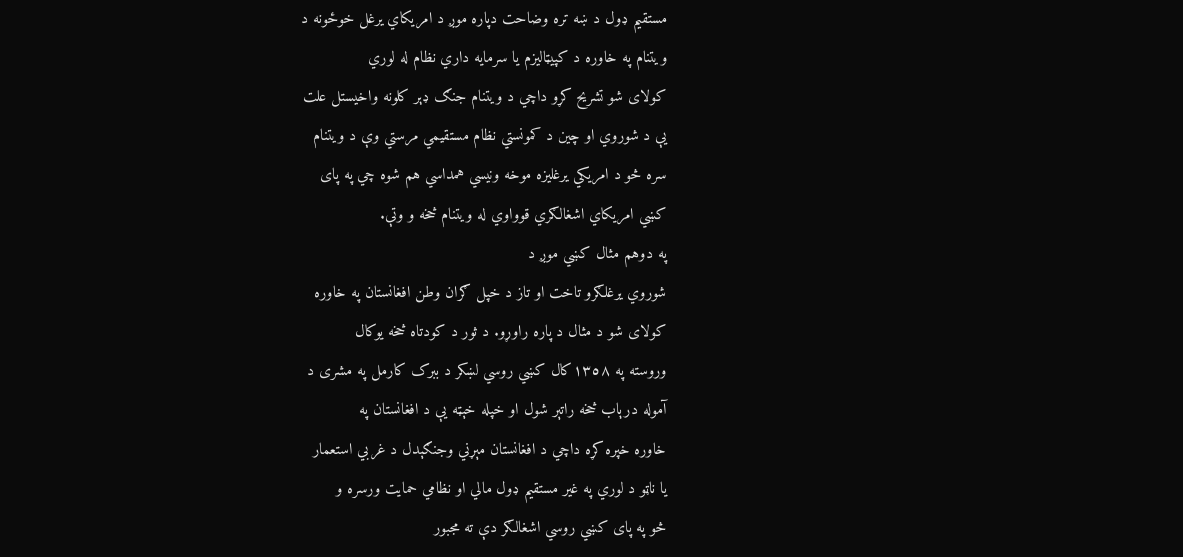مستقيم ډول د ښه تره وضاحت دپاره موږ د امريکاي يرغل خوځونه د
ويتنام په خاوره د کپيټاليزم يا سرمايه داري نظام له لوري
کولاى شو تشريح کړو داچي د ويتنام جنګ ډېر کلونه واخيستل علت
يې د شوروي او چين د کمونستي نظام مستقيمي مرستي وې د ويتنام
سره څو د امريکي يرغليزه موخه ونيسي همداسي هم شوه چي په پاى
کښي امريکاي اشغالګري قوواوي له ويتنام څخه و وتې.
په دوهم مثال کښي موږ د
شوروي يرغلګرو تاخت او تاز د خپل ګران وطن افغانستان په خاوره
کولاى شو د مثال د پاره راوړو. د ثور د کودتاه څخه يوکال
وروسته په ١٣٥٨کال کښي روسي لښکر د ببرک کارمل په مشرى د
آموله درېاب څخه راتېر شول او خپله خېټه يې د افغانستان په
خاوره خپره کړه داچي د افغانستان مېړني وجنګېدل د غربي استعمار
يا ناټو د لوري په غير مستقيم ډول مالي او نظامي حمايت ورسره و
څو په پاى کښي روسي اشغالګر دې ته مجبور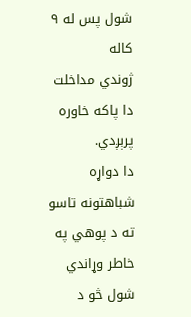شول پس له ٩ کاله
ژوندي مداخلت دا پاکه خاوره پرېږدي.
دا دواړه شباهتونه تاسو
ته د پوهي په خاطر وړاندي شول څو د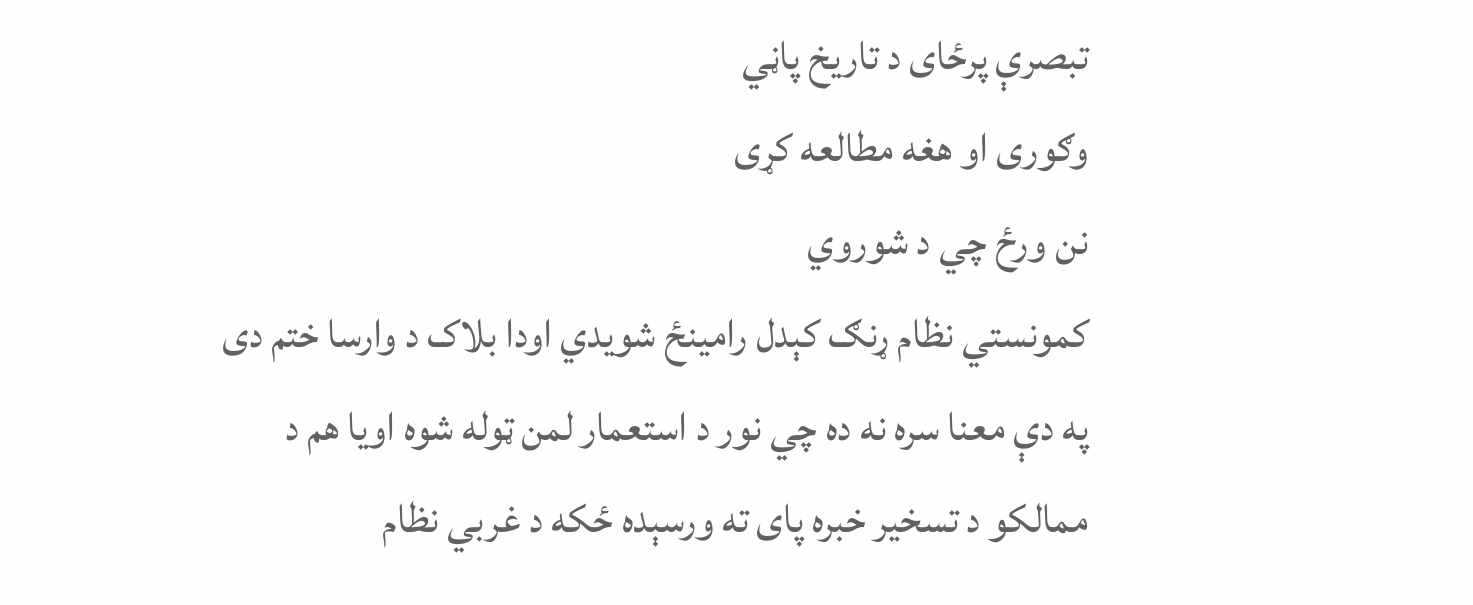تبصرې پرځاى د تاريخ پاڼي
وګورى او هغه مطالعه کړى
نن ورځ چي د شوروي
کمونستي نظام ړنګ کېدل رامينځ شويدي اودا بلاک د وارسا ختم دى
په دې معنا سره نه ده چي نور د استعمار لمن ټوله شوه اويا هم د
ممالکو د تسخير خبره پاى ته ورسېده ځکه د غربي نظام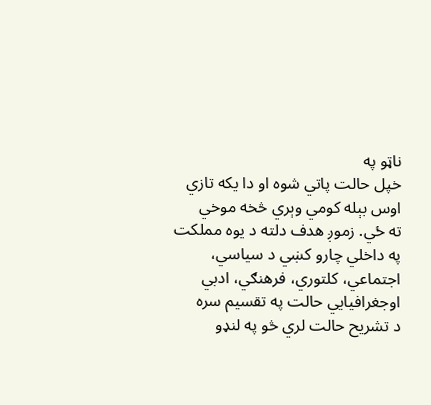ناټو په
خپل حالت پاتي شوه او دا يکه تازي اوس بېله کومي وېري څخه موخي
ته ځي. زموږ هدف دلته د يوه مملکت په داخلي چارو کښي د سياسي،
اجتماعي، کلتوري، فرهنګي، ادبي اوجغرافيايي حالت په تقسيم سره
د تشريح حالت لري څو په لنډو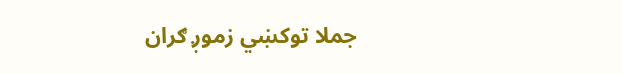جملا توکښي زموږ ګران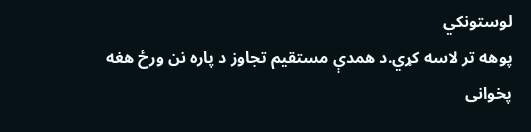لوستونکي
پوهه تر لاسه کړي.د همدې مستقيم تجاوز د پاره نن ورځ هغه
پخوانى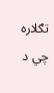تګلاره چي د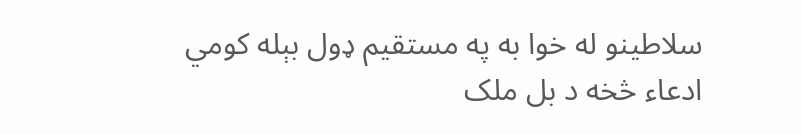سلاطينو له خوا به په مستقيم ډول بېله کومي
ادعاء څخه د بل ملک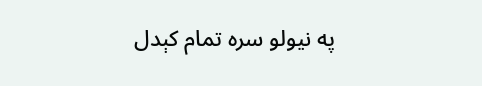په نيولو سره تمام کېدل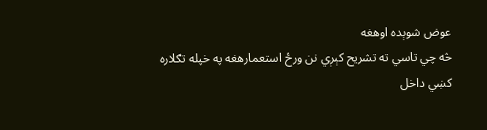عوض شوېده اوهغه
څه چي تاسي ته تشريح کېږي نن ورځ استعمارهغه په خپله تګلاره
کښي داخل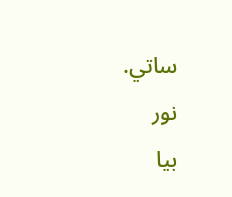ساتي.
نور
بيا